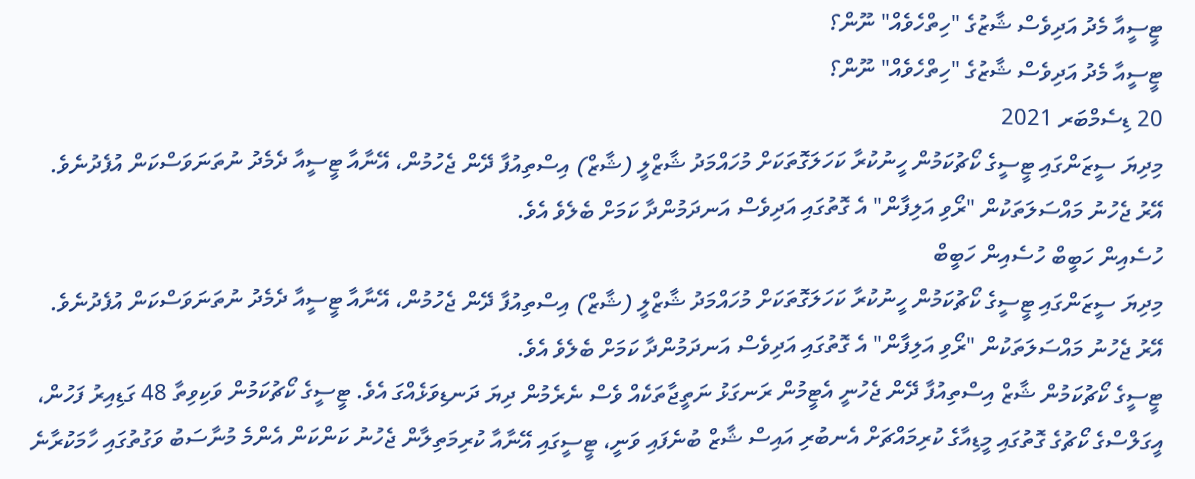ޓީސީއާ މެދު އަދިވެސް ޝާޒުގެ "ހިތްހެވެއް" ނޫން؟
ޓީސީއާ މެދު އަދިވެސް ޝާޒުގެ "ހިތްހެވެއް" ނޫން؟
20 ޑިސެމްބަރ 2021
މިދިޔަ ސީޒަންގައި ޓީސީގެ ކޯޗުކަމުން ހީނުކުރާ ކަހަލަގޮތަކަށް މުހައްމަދު ޝާޒްލީ (ޝާޒް) އިސްތިއުފާ ދޭން ޖެހުމުން، އޭނާއާ ޓީސީއާ ދެމެދު ނުތަނަވަސްކަން އުފެދުނެވެ. އޭރު ޖެހުނު މައްސަލަތަކުން "ރޯވި އަލިފާން" އެ ގޮތުގައި އަދިވެސް އަނދަމުންދާ ކަމަށް ބެލެވެ އެވެ.
ހުސެއިން ހަބީބް ހުސެއިން ހަބީބް
މިދިޔަ ސީޒަންގައި ޓީސީގެ ކޯޗުކަމުން ހީނުކުރާ ކަހަލަގޮތަކަށް މުހައްމަދު ޝާޒްލީ (ޝާޒް) އިސްތިއުފާ ދޭން ޖެހުމުން، އޭނާއާ ޓީސީއާ ދެމެދު ނުތަނަވަސްކަން އުފެދުނެވެ. އޭރު ޖެހުނު މައްސަލަތަކުން "ރޯވި އަލިފާން" އެ ގޮތުގައި އަދިވެސް އަނދަމުންދާ ކަމަށް ބެލެވެ އެވެ.
ޓީސީގެ ކޯޗުކަމުން ޝާޒް އިސްތިއުފާ ދޭން ޖެހުނީ އެޓީމުން ރަނގަޅު ނަތީޖާތަކެއް ވެސް ނެރެމުން ދިޔަ ދަނޑިވަޅެއްގަ އެވެ. ޓީސީގެ ކޯޗުކަމުން ވަކިވިތާ 48 ގަޑިއިރު ފަހުން، އީގަލްސްގެ ކޯޗުގެ ގޮތުގައި މީޑިއާގެ ކުރިމައްޗަށް އެނބުރި އައިސް ޝާޒް ބުނެފައި ވަނީ، ޓީސީގައި އޭނާއާ ކުރިމަތިލާން ޖެހުނު ކަންކަން އެންމެ މުނާސަބު ވަގުތުގައި ހާމަކުރާނެ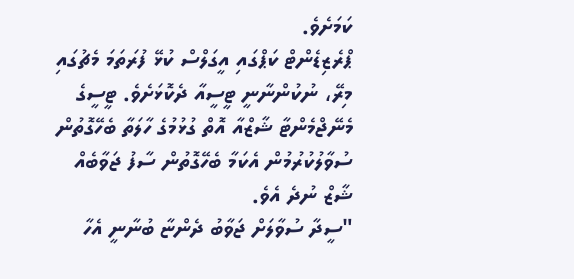ކަމަށެވެ.
ޕްރެޒިޑެންޓް ކަޕްގައި އީގަލްސް ކުޅޭ ފުރަތަމަ މެޗުގައި މިރޭ، ނުކުންނާނީ ޓީސީއާ ދެކޮޅަށެވެ. ޓީސީގެ މެނޭޖްމެންޓާ ޝާޒްއާ އޮތް ގުޅުމުގެ ހާލަތާ ބެހޭގޮތުން ސުވާލުކުރުމުން އެކަމާ ބެހޭގޮތުން ސާފު ޖަވާބެއް ޝާޒް ނުދެ އެވެ.
"ސީދާ ސުވާލަށް ޖަވާބު ދެންޏާ ބުނާނީ އެހާ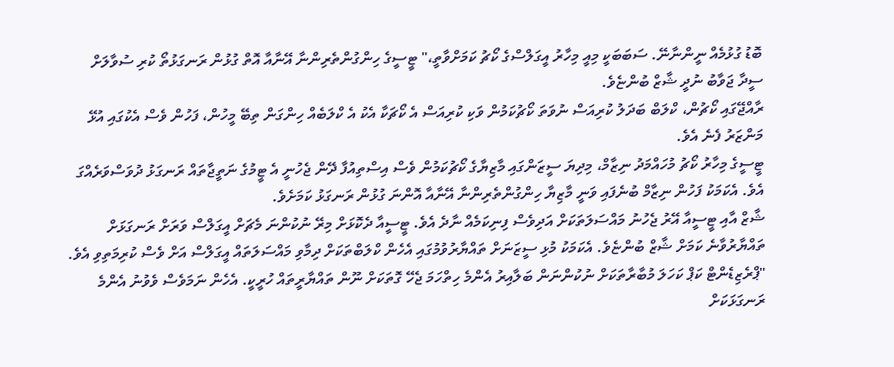ބޮޑު ގުޅުމެއް ނީންނާނޭ. ސަބަބަކީ މިއީ މިހާރު އީގަލްސްގެ ކޯޗު ކަމަށްވާތީ،" ޓީސީގެ ހިންގުންތެރިންނާ އޭނާއާ އޮތް ގުޅުން ރަނގަޅުތޯ ކުރި ސުވާލަށް ސީދާ ޖަވާބު ނުދީ ޝާޒް ބުންޏެވެ.
ރާއްޖޭގައި ކޯޗުން، ކްލަބް ބަދަލު ކުރިއަސް ނުވަތަ ކޯޗުކަމުން ވަކި ކުރިއަސް އެ ކޯޗަކާ އެކު އެ ކްލަބެއް ހިންގަން ތިބޭ މީހުން، ފަހުން ވެސް އެކުގައި އުޅޭ މަންޒަރު ފެނެ އެވެ.
ޓީސީގެ މިހާރު ކޯޗު މުހައްމަދު ނިޒާމް، މިދިޔަ ސީޒަންގައި މާޒިޔާގެ ކޯޗުކަމުން ވެސް އިސްތިއުފާ ދޭން ޖެހުނީ އެ ޓީމުގެ ނަތީޖާތައް ރަނގަޅު ދުވަސްވަރެއްގަ އެވެ. އެކަމަކު ފަހުން ނިޒާމް ބުނެފައި ވަނީ މާޒިޔާ ހިންގުންތެރިންނާ އޭނާއާ އޮންނަ ގުޅުން ރަނގަޅު ކަމަށެވެ.
ޝާޒް އާއި ޓީސީއާ އޭރު ޖެހުނު މައްސަލަތަކަށް އަދިވެސް ފިނިކަމެއް ނާދެ އެވެ. ޓީސީއާ ދެކޮޅަށް މިރޭ ނުކުންނަ މެޗަށް އީގަލްސް ވަރަށް ރަނގަޅަށް ތައްޔާރުވާނެ ކަމަށް ޝާޒް ބުންޏެވެ. އެކަމަކު މުޅި ސީޒަނަށް ތައްޔާރުވުމުގައި އެހެން ކްލަބްތަކަށް ދިމާވި މައްސަލަތައް އީގަލްސް އަށް ވެސް ކުރިމަތިވި އެވެ.
"ޕްރެޒިޑެންޓް ކަޕް ކަހަލަ މުބާރާތަކަށް ނުކުންނަން ބަލާއިރު އެންމެ ހިތްހަމަ ޖެހޭ ގޮތަކަށް ނޫން ތައްޔާރީތައް ހުރީކީ. އެހެން ނަމަވެސް ވެވުނު އެންމެ ރަނގަޅަކަށް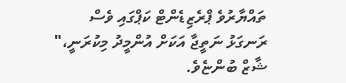ތައްޔާރުވެ ޕްރެޒިޑެންޓް ކަޕްގައި ވެސް ރަނގަޅު ނަތީޖާ އަކަށް އުންމީދު މިކުރަނީ،" ޝާޒް ބުންޏެވެ.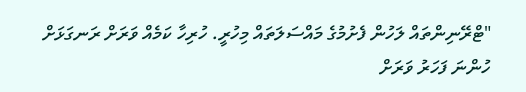"ޓްރޭނިންތައް ލަހުން ފެށުމުގެ މައްސަލަތައް މިހުރީ. ހުރިހާ ކަމެއް ވަރަށް ރަނގަޅަށް ހުންނަ ފަހަރު ވަރަށް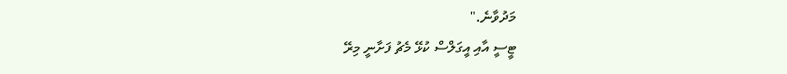މަދުވާނެ."
ޓީސީ އާއި އީގަލްސް ކުޅޭ މެޗު ފަށާނީ މިރޭ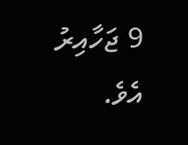9 ޖަހާއިރު އެވެ.